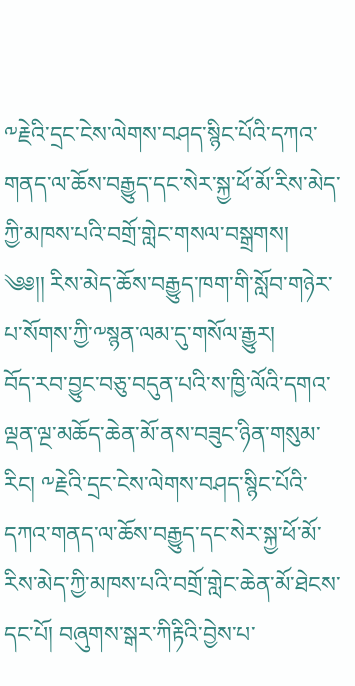༸རྗེའི་དྲང་ངེས་ལེགས་བཤད་སྙིང་པོའི་དཀའ་གནད་ལ་ཆོས་བརྒྱུད་དང་སེར་སྐྱ་ཕོ་མོ་རིས་མེད་ཀྱི་མཁས་པའི་བགྲོ་གླེང་གསལ་བསྒྲགས།
༄༅།། རིས་མེད་ཆོས་བརྒྱུད་ཁག་གི་སློབ་གཉེར་པ་སོགས་ཀྱི་༸སྙན་ལམ་དུ་གསོལ་རྒྱུར།
བོད་རབ་བྱུང་བཅུ་བདུན་པའི་ས་ཁྱི་ལོའི་དགའ་ལྡན་ལྔ་མཆོད་ཆེན་མོ་ནས་བཟུང་ཉིན་གསུམ་རིང། ༸རྗེའི་དྲང་ངེས་ལེགས་བཤད་སྙིང་པོའི་དཀའ་གནད་ལ་ཆོས་བརྒྱུད་དང་སེར་སྐྱ་ཕོ་མོ་རིས་མེད་ཀྱི་མཁས་པའི་བགྲོ་གླེང་ཆེན་མོ་ཐེངས་དང་པོ། བཞུགས་སྒར་ཀིརྟིའི་བྱེས་པ་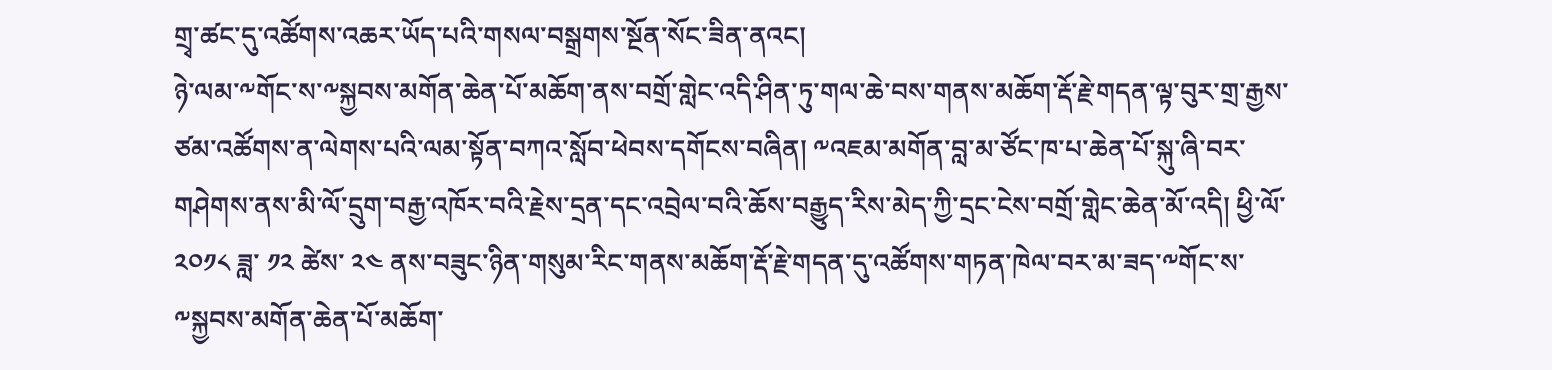གྲྭ་ཚང་དུ་འཚོགས་འཆར་ཡོད་པའི་གསལ་བསྒྲགས་སྔོན་སོང་ཟིན་ནའང།
ཉེ་ལམ་༸གོང་ས་༸སྐྱབས་མགོན་ཆེན་པོ་མཆོག་ནས་བགྲོ་གླེང་འདི་ཤིན་ཏུ་གལ་ཆེ་བས་གནས་མཆོག་རྡོ་རྗེ་གདན་ལྟ་བུར་གྲ་རྒྱས་ཙམ་འཚོགས་ན་ལེགས་པའི་ལམ་སྟོན་བཀའ་སློབ་ཕེབས་དགོངས་བཞིན། ༸འཇམ་མགོན་བླ་མ་ཙོང་ཁ་པ་ཆེན་པོ་སྐུ་ཞི་བར་གཤེགས་ནས་མི་ལོ་དྲུག་བརྒྱ་འཁོར་བའི་རྗེས་དྲན་དང་འབྲེལ་བའི་ཆོས་བརྒྱུད་རིས་མེད་ཀྱི་དྲང་ངེས་བགྲོ་གླེང་ཆེན་མོ་འདི། ཕྱི་ལོ་ ༢༠༡༨ ཟླ་ ༡༢ ཚེས་ ༢༤ ནས་བཟུང་ཉིན་གསུམ་རིང་གནས་མཆོག་རྡོ་རྗེ་གདན་དུ་འཚོགས་གཏན་ཁེལ་བར་མ་ཟད་༸གོང་ས་༸སྐྱབས་མགོན་ཆེན་པོ་མཆོག་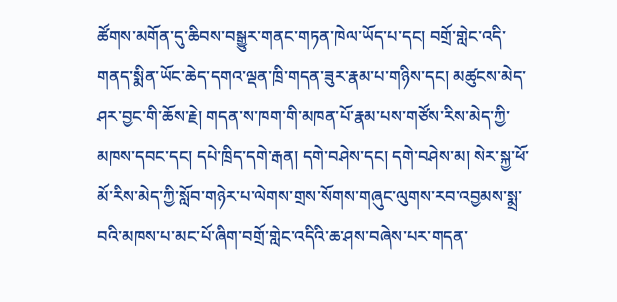ཚོགས་མགོན་དུ་ཆིབས་བསྒྱུར་གནང་གཏན་ཁེལ་ཡོད་པ་དང། བགྲོ་གླེང་འདི་གནད་སྨིན་ཡོང་ཆེད་དགའ་ལྡན་ཁྲི་གདན་ཟུར་རྣམ་པ་གཉིས་དང། མཚུངས་མེད་ཤར་བྱང་གི་ཆོས་རྗེ། གདན་ས་ཁག་གི་མཁན་པོ་རྣམ་པས་གཙོས་རིས་མེད་ཀྱི་མཁས་དབང་དང། དཔེ་ཁྲིད་དགེ་རྒན། དགེ་བཤེས་དང། དགེ་བཤེས་མ། སེར་སྐྱ་ཕོ་མོ་རིས་མེད་ཀྱི་སློབ་གཉེར་པ་ལེགས་གྲས་སོགས་གཞུང་ལུགས་རབ་འབྱམས་སྨྲ་བའི་མཁས་པ་མང་པོ་ཞིག་བགྲོ་གླེང་འདིའི་ཆ་ཤས་བཞེས་པར་གདན་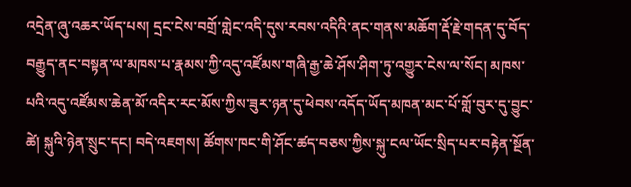འདྲེན་ཞུ་འཆར་ཡོད་པས། དྲང་ངེས་བགྲོ་གླེང་འདི་དུས་རབས་འདིའི་ནང་གནས་མཆོག་རྡོ་རྗེ་གདན་དུ་བོད་བརྒྱུད་ནང་བསྟན་ལ་མཁས་པ་རྣམས་ཀྱི་འདུ་འཛོམས་གཞི་རྒྱ་ཆེ་ཤོས་ཤིག་ཏུ་འགྱུར་ངེས་ལ་སོང། མཁས་པའི་འདུ་འཛོམས་ཆེན་མོ་འདིར་རང་མོས་ཀྱིས་ཟུར་ཉན་དུ་ཕེབས་འདོད་ཡོད་མཁན་མང་པོ་གློ་བུར་དུ་བྱུང་ཚེ། སྐུའི་ཉེན་སྲུང་དང། བདེ་འཇགས། ཚོགས་ཁང་གི་ཤོང་ཚད་བཅས་ཀྱིས་སྐུ་ངལ་ཡོང་སྲིད་པར་བརྟེན་སྔོན་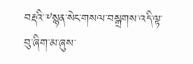བརྡའི་༸སྙན་སེང་གསལ་བསྒྲགས་འདི་ལྟ་བུ་ཞིག་མ་ཞུས་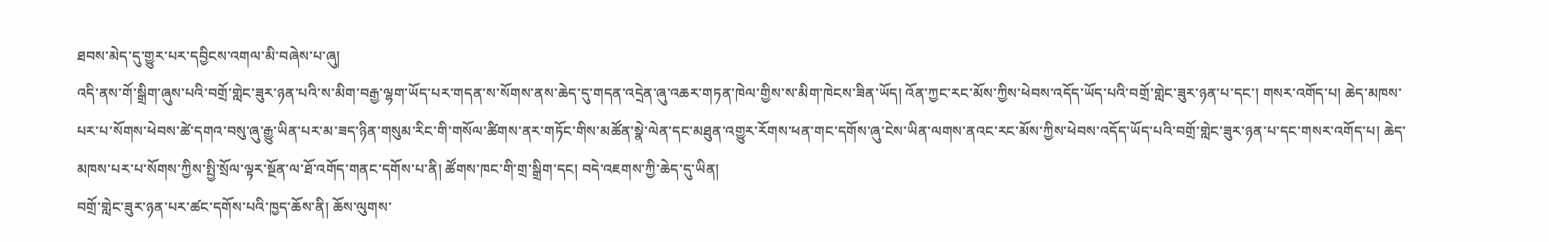ཐབས་མེད་དུ་གྱུར་པར་དབྱིངས་འགལ་མི་བཞེས་པ་ཞུ།
འདི་ནས་གོ་སྒྲིག་ཞུས་པའི་བགྲོ་གླེང་ཟུར་ཉན་པའི་ས་མིག་བརྒྱ་ལྷག་ཡོད་པར་གདན་ས་སོགས་ནས་ཆེད་དུ་གདན་འདྲེན་ཞུ་འཆར་གཏན་ཁེལ་གྱིས་ས་མིག་ཁེངས་ཟིན་ཡོད། འོན་ཀྱང་རང་མོས་ཀྱིས་ཕེབས་འདོད་ཡོད་པའི་བགྲོ་གླེང་ཟུར་ཉན་པ་དང་། གསར་འགོད་པ། ཆེད་མཁས་པར་པ་སོགས་ཕེབས་ཚེ་དགའ་བསུ་ཞུ་རྒྱུ་ཡིན་པར་མ་ཟད་ཉིན་གསུམ་རིང་གི་གསོལ་ཚིགས་ནར་གཏོང་གིས་མཚོན་སྣེ་ལེན་དང་མཐུན་འགྱུར་རོགས་ཕན་གང་དགོས་ཞུ་ངེས་ཡིན་ལགས་ནའང་རང་མོས་ཀྱིས་ཕེབས་འདོད་ཡོད་པའི་བགྲོ་གླེང་ཟུར་ཉན་པ་དང་གསར་འགོད་པ། ཆེད་མཁས་པར་པ་སོགས་ཀྱིས་སྤྱི་སྲོལ་ལྟར་སྔོན་ལ་ཐོ་འགོད་གནང་དགོས་པ་ནི། ཚོགས་ཁང་གི་གྲ་སྒྲིག་དང། བདེ་འཇགས་ཀྱི་ཆེད་དུ་ཡིན།
བགྲོ་གླེང་ཟུར་ཉན་པར་ཚང་དགོས་པའི་ཁྱད་ཆོས་ནི། ཆོས་ལུགས་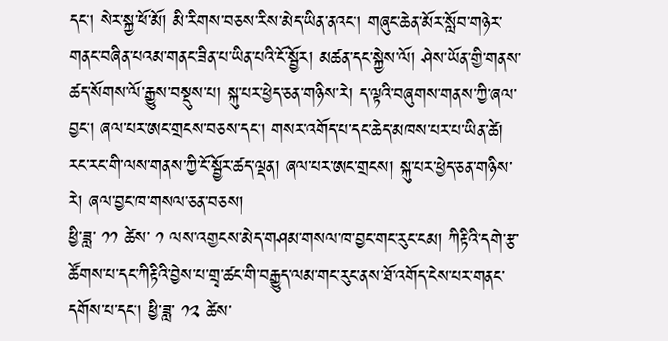དང། སེར་སྐྱ་ཕོ་མོ། མི་རིགས་བཅས་རིས་མེད་ཡིན་ནའང། གཞུང་ཆེན་མོར་སློབ་གཉེར་གནང་བཞིན་པའམ་གནང་ཟིན་པ་ཡིན་པའི་ངོ་སྦྱོར། མཚན་དང་སྐྱེས་ལོ། ཤེས་ཡོན་གྱི་གནས་ཚད་སོགས་ལོ་རྒྱུས་བསྡུས་པ། སྐུ་པར་ཕྱེད་ཅན་གཉིས་རེ། ད་ལྟའི་བཞུགས་གནས་ཀྱི་ཞལ་བྱང། ཞལ་པར་ཨང་གྲངས་བཅས་དང། གསར་འགོད་པ་དང་ཆེད་མཁས་པར་པ་ཡིན་ཚེ། རང་རང་གི་ལས་གནས་ཀྱི་ངོ་སྦྱོར་ཚད་ལྡན། ཞལ་པར་ཨང་གྲངས། སྐུ་པར་ཕྱེད་ཅན་གཉིས་རེ། ཞལ་བྱང་ཁ་གསལ་ཅན་བཅས།
ཕྱི་ཟླ་ ༡༡ ཚེས་ ༡ ལས་འགྱངས་མེད་གཤམ་གསལ་ཁ་བྱང་གང་རུང་ངམ། ཀིརྟིའི་དགེ་རྩ་ཚོགས་པ་དང་ཀིརྟིའི་བྱེས་པ་གྲྭ་ཚང་གི་བརྒྱུད་ལམ་གང་རུང་ནས་ཐོ་འགོད་ངེས་པར་གནང་དགོས་པ་དང། ཕྱི་ཟླ་ ༡༢ ཚེས་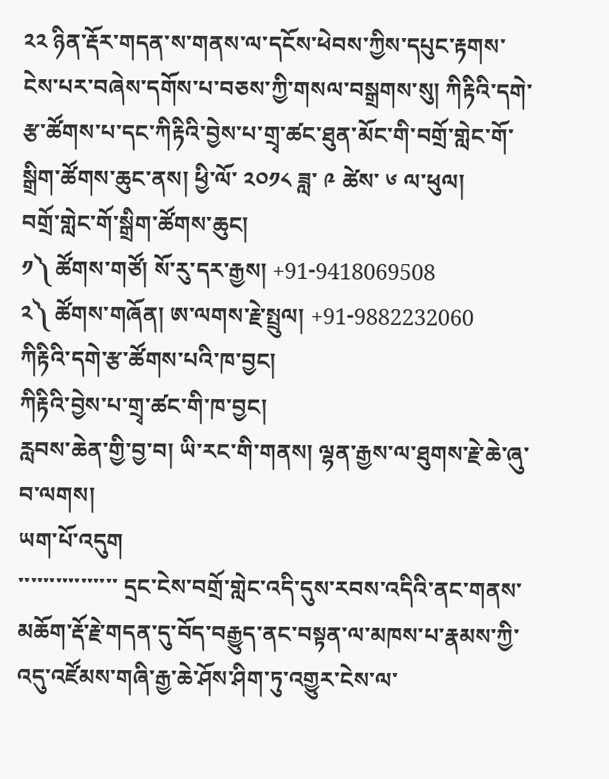༢༢ ཉིན་རྡོར་གདན་ས་གནས་ལ་དངོས་ཕེབས་ཀྱིས་དཔུང་རྟགས་ངེས་པར་བཞེས་དགོས་པ་བཅས་ཀྱི་གསལ་བསྒྲགས་སུ། ཀིརྟིའི་དགེ་རྩ་ཚོགས་པ་དང་ཀིརྟིའི་བྱེས་པ་གྲྭ་ཚང་ཐུན་མོང་གི་བགྲོ་གླེང་གོ་སྒྲིག་ཚོགས་ཆུང་ནས། ཕྱི་ལོ་ ༢༠༡༨ ཟླ་ ༩ ཚེས་ ༦ ལ་ཕུལ།
བགྲོ་གླེང་གོ་སྒྲིག་ཚོགས་ཆུང།
༡༽ ཚོགས་གཙོ། སོ་རུ་དར་རྒྱས། +91-9418069508
༢༽ ཚོགས་གཞོན། ཨ་ལགས་རྗེ་སྤྲུལ། +91-9882232060
ཀིརྟིའི་དགེ་རྩ་ཚོགས་པའི་ཁ་བྱང།
ཀིརྟིའི་བྱེས་པ་གྲྭ་ཚང་གི་ཁ་བྱང།
རླབས་ཆེན་གྱི་བྱ་བ། ཡི་རང་གི་གནས། ལྷན་རྒྱས་ལ་ཐུགས་རྗེ་ཆེ་ཞུ་བ་ལགས།
ཡག་པོ་འདུག
་་་་་་་་་་་་་་་་ དྲང་ངེས་བགྲོ་གླེང་འདི་དུས་རབས་འདིའི་ནང་གནས་མཆོག་རྡོ་རྗེ་གདན་དུ་བོད་བརྒྱུད་ནང་བསྟན་ལ་མཁས་པ་རྣམས་ཀྱི་འདུ་འཛོམས་གཞི་རྒྱ་ཆེ་ཤོས་ཤིག་ཏུ་འགྱུར་ངེས་ལ་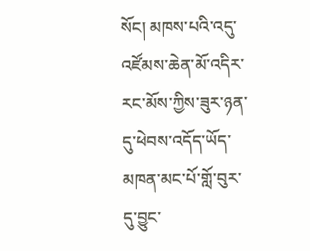སོང། མཁས་པའི་འདུ་འཛོམས་ཆེན་མོ་འདིར་རང་མོས་ཀྱིས་ཟུར་ཉན་དུ་ཕེབས་འདོད་ཡོད་མཁན་མང་པོ་གློ་བུར་དུ་བྱུང་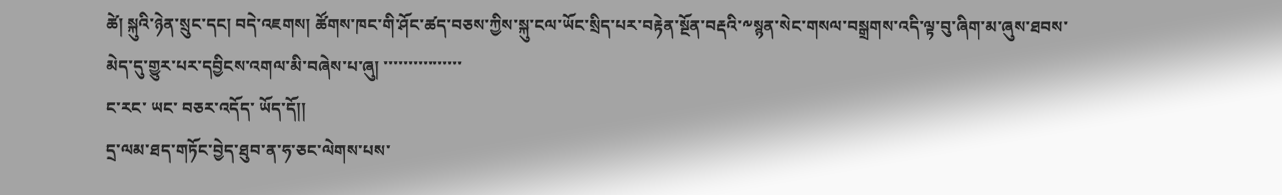ཚེ། སྐུའི་ཉེན་སྲུང་དང། བདེ་འཇགས། ཚོགས་ཁང་གི་ཤོང་ཚད་བཅས་ཀྱིས་སྐུ་ངལ་ཡོང་སྲིད་པར་བརྟེན་སྔོན་བརྡའི་༸སྙན་སེང་གསལ་བསྒྲགས་འདི་ལྟ་བུ་ཞིག་མ་ཞུས་ཐབས་མེད་དུ་གྱུར་པར་དབྱིངས་འགལ་མི་བཞེས་པ་ཞུ། ་་་་་་་་་་་་་་་་
ང་རང་ ཡང་ བཅར་འདོད་ ཡོད་དོ།།
དྲ་ལམ་ཐད་གཏོང་བྱེད་ཐུབ་ན་ཧ་ཅང་ལེགས་པས་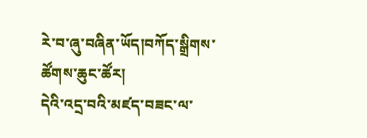རེ་བ་ཞུ་བཞིན་ཡོད།བཀོད་སྒྲིགས་ཚོགས་ཆུང་ཚོར།
དེའི་འདྲ་བའི་མཛད་བཟང་ལ་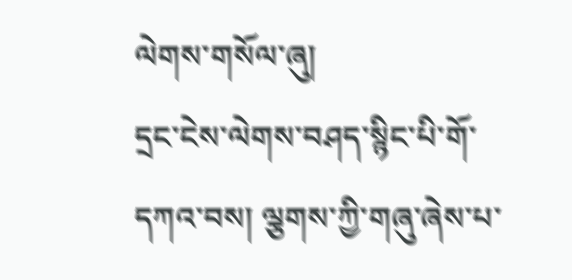ལེགས་གསོལ་ཞུ།
དྲང་ངེས་ལེགས་བཤད་སྙིང་པི་གོ་དཀའ་བས། ལྕགས་ཀྱི་གཞུ་ཞེས་པ་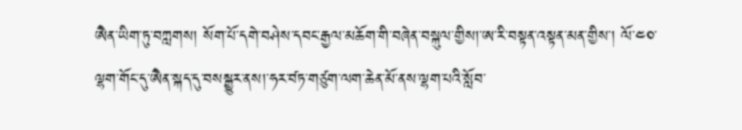ཨཻན་ཡིག་ཏུ་བཀླགས། སོག་པོ་དགེ་བཤེས་དབང་རྒྱལ་མཆོག་གི་བཞེན་བསྐུལ་གྱིས།་ཨ་རི་བསྟན་འསྟན་མན་གྱིས་། ལོ་༤༠་ལྷག་གོང་དུ་ཨཻན་སྐད་དུ་བསསྒྱུར་ནས།་ཧར་བ༹ཏ་གཙུག་ལག་ཆེན་མོ་ནས་ལྷག་པའི་སློབ་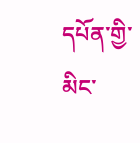དཔོན་གྱི་མིང་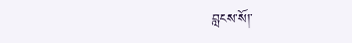བླངས་སོ།་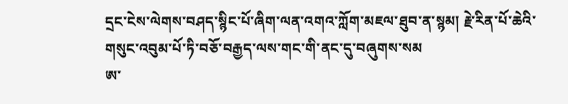དྲང་ངེས་ལེགས་བཤད་སྙིང་པོ་ཞིག་ལན་འགའ་ཀློག་མཇལ་ཐུབ་ན་སྙམ། རྗེ་རིན་པོ་ཆེའི་གསུང་འབུམ་པོ་ཏི་བཅོ་བརྒྱད་ལས་གང་གི་ནང་དུ་བཞུགས་སམ
ཨ་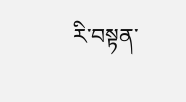རི་བསྟན་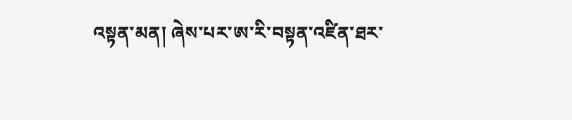འསྟན་མན། ཞེས་པར་ཨ་རི་བསྟན་འཛིན་ཐར་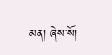མན། ཞེས་སོ།